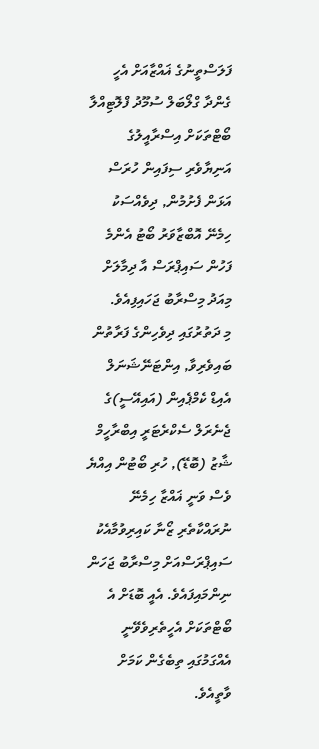ފަލަސްތީނުގެ ޣައްޒާއަށް އެހީ ގެންދާ ގްލޯބަލް ސުމޫދު ފްލޮޓިއްލާ ބޯޓްތަކަށް އިސްރާއީލުގެ އަނިޔާވެރި ސިފައިން ހުރަސް އަޅަން ފެށުމުން, ދިވެއްސަކު ހިމެނޭ އޮބްޒާވަރު ބޯޓު އެންމެ ފަހުން ސައިޕްރަސް އާ ދިމާލަށް މިއަދު މިސްރާބު ޖަހައިފިއެވެ.
މި ދަތުރުގައި ދިވެހިންގެ ފަރާތުން ބައިވެރިވާ, އިންޓަނޭޝަނަލް އެއިޑް ކެމްޕެއިން (އައިއޭސީ)ގެ ޖެނެރަލް ސެކްރެޓަރީ އިބްރާހީމް ޝާޒު (ބޮޑޭ), ހުރި ބޯޓުން އިއްޔެ ވެސް ވަނީ ޣައްޒާ ހިމެނޭ ނުރައްކާތެރި ޒޯނާ ކައިރިވުމާއެކު ސައިޕްރަސްއަށް މިސްރާބު ޖަހަން ނިންމައިފައެވެ. އެއީ ބޮޑަށް އެ ބޯޓްތަކަށް އެހީތެރިވެވޭނީ އެއްގަމުގައި ތިބެގެން ކަމަށް ވާތީއެވެ.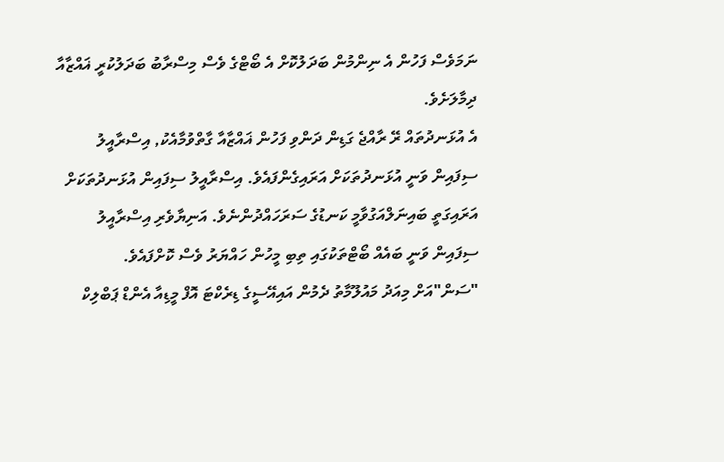ނަމަވެސް ފަހުން އެ ނިންމުން ބަދަލުކޮށް އެ ބޯޓްގެ ވެސް މިސްރާބު ބަދަލުކުރީ ޣައްޒާއާ ދިމާލަށެވެ.
އެ އުޅަނދުތައް ރޭ ރާއްޖެ ގަޑިން ދަންވި ފަހުން ޣައްޒާއާ ގާތްވުމާއެކު, އިސްރާއީލު ސިފައިން ވަނީ އުޅަނދުތަކަށް އަރައިގެންފައެވެ. އިސްރާއީލު ސިފައިން އުޅަނދުތަކަށް އަރައިގަތީ ބައިނަލްއަގުވާމީ ކަނޑުގެ ސަރަހައްދުންނެވެ. އަނިޔާވެރި އިސްރާއީލު ސިފައިން ވަނީ ބައެއް ބޯޓްތަކުގައި ތިބި މީހުން ހައްޔަރު ވެސް ކޮށްފައެވެ.
"ސަން"އަށް މިއަދު މައުލޫމާތު ދެމުން އައިއޭސީގެ ޑިރެކްޓަ އޮފް މީޑިއާ އެންޑް ޕަބްލިކް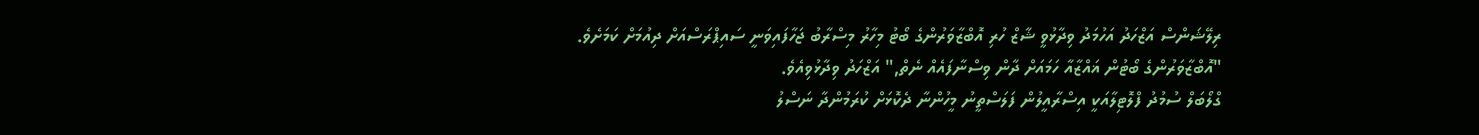ރިލޭޝަންސް އަޒްހަދު އަހުމަދު ވިދާޅުވީ ޝާޒް ހުރި އޮބްޒާވަރުންގެ ބޯޓު މިހާރު މިސްރާބު ޖަހާފައިވަނީ ސައިޕްރަސްއަށް ދިއުމަށް ކަމަށެވެ.
"އޮބްޒާވަރުންގެ ބޯޓުން ޣައްޒާއާ ހަމައަށް ދާން ވިސްނާފައެއް ނެތް," އަޒްހަދު ވިދާޅުވިއެވެ.
ގްލޯބަލް ސުމުދު ފްލޮޓިލާއަކީ އިސްރާއީލުން ފަލަސްތީނު މީހުންނާ ދެކޮޅަށް ކުރަމުންދާ ނަސްލު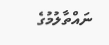ނައްތާލުމުގެ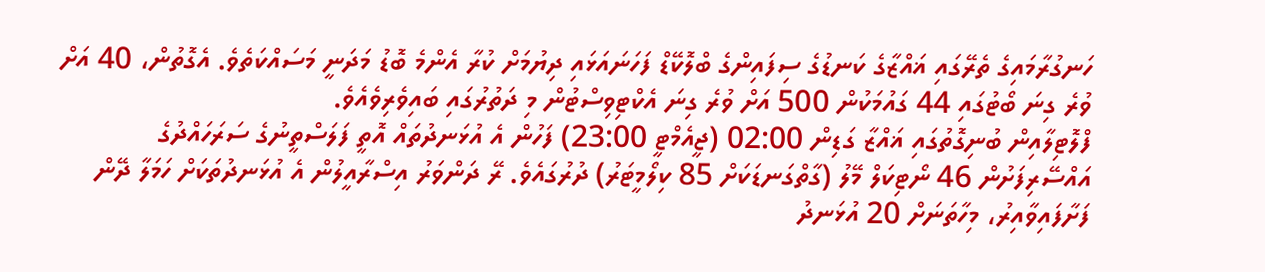ހަނގުރާމައިގެ ތެރޭގައި ޣައްޒާގެ ކަނޑުގެ ސިފައިންގެ ބްލޮކޭޑް ފަހަނައަޅައި ދިޔުމަށް ކުރާ އެންމެ ބޮޑު މަދަނީ މަސައްކަތެވެ. އެގޮތުން، 40 އަށް ވުރެ ގިނަ ބޯޓުގައި 44 ގައުމަކުން 500 އަށް ވުރެ ގިނަ އެކްޓިވިސްޓުން މި ދަތުރުގައި ބައިވެރިވެއެވެ.
ފްލޮޓިލާއިން ބުނިގޮތުގައި ޣައްޒާ ގަޑިން 02:00 (ޖީއެމްޓީ 23:00) ފަހުން އެ އުޅަނދުތައް އޮތީ ފަލަސްތީނުގެ ސަރަހައްދުގެ އައްސޭރިފަށުން 46 ނޯޓިކަލް މޭލު (ގާތްގަނޑަކަށް 85 ކިލޯމީޓަރު) ދުރުގައެވެ. ރޭ ދަންވަރު އިސްރާއީލުން އެ އުޅަނދުތަކަށް ހަމަލާ ދޭން ފަށާފައިވާއިރު، މިހާތަނަށް 20 އުޅަނދު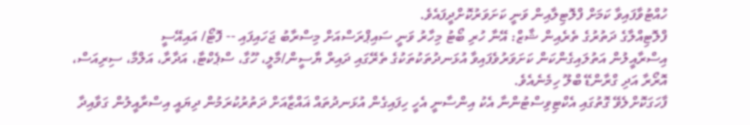ހުއްޓުވާފައިވާ ކަމަށް ފްލޮޓިލާއިން ވަނީ ކަށަވަރުކޮށްދީފައެވެ.
ފްލޮޓިއްލާގެ ދަތުރުގެ ތެރެއިން ޝާޒް: އޭނާ ހުރި ބޯޓު މިހާރު ވަނީ ސައިޕްރަސްއަށް މިސްރާބު ޖަހައިފައި -- ފޮޓޯ/ އައިއޭސީ
އިސްރާއީލުން އަތުލައިގެންކަން ކަށަވަރުވެފައިވާ އުޅަނދުތަކުތަކުގެ ތެރޭގައި ދައިރް ޔާސީން/މާލީ، ހޫގާ، ސްޕެކްޓާ، އަދާރާ، އަލްމާ، ސިރިއަސް، އޮރޯރާ އަދި ގްރާންޑޭ ބްލޫ ހިމެނެއެވެ.
ފާހަގަކޮށްލެވޭ ގޮތުގައި އެކްޓިވިސްޓުންނާ އެކު އިންސާނީ އެހީ ހިފައިގެން އުޅަނދުތައް ޣައްޒާއަށް ދަތުރުކުރަމުން ދިޔައީ އިސްރާއީލުން ގަވާއިދާ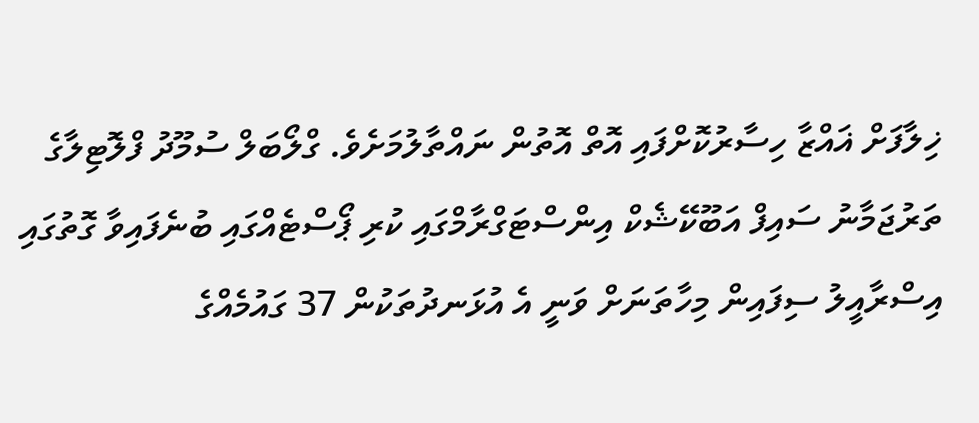ޚިލާފަށް ޣައްޒާ ހިސާރުކޮށްފައި އޮތް އޮތުން ނައްތާލުމަށެވެ. ގްލޯބަލް ސުމޫދު ފްލޮޓިލާގެ ތަރުޖަމާނު ސައިފް އަބޫކޭޝެކް އިންސްޓަގްރާމްގައި ކުރި ޕޯސްޓެއްގައި ބުނެފައިވާ ގޮތުގައި އިސްރާއީލު ސިފައިން މިހާތަނަށް ވަނީ އެ އުޅަނދުތަކުން 37 ގައުމެއްގެ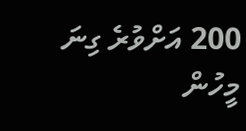200 އަށްވުރެ ގިނަ މީހުން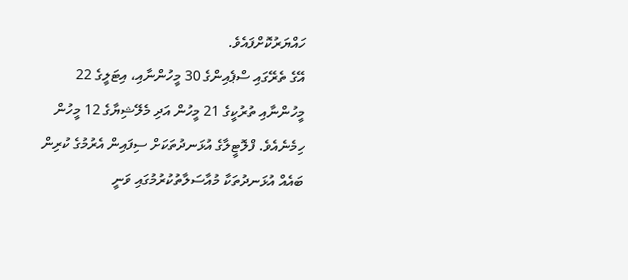ހައްޔަރުކޮށްފައެވެ.
އޭގެ ތެރޭގައި ސްޕެއިންގެ 30 މީހުންނާއި، އިޓަލީގެ 22 މީހުންނާއި ތުރުކީގެ 21 މީހުން އަދި މެލޭޝިޔާގެ 12 މީހުން ހިމެނެއެވެ. ފްލޮޓީލާގެ އުޅަނދުތަކަށް ސިފައިން އެރުމުގެ ކުރިން ބައެއް އުޅަނދުތަކާ މުއާސަލާތުކުރުމުގައި ވަނީ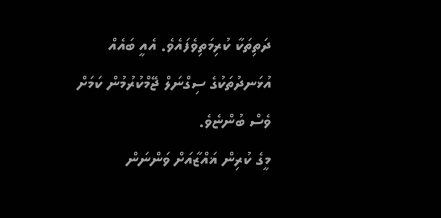ދަތިތަކާ ކުރިމަތިވެފައެވެ. އެއީ ބައެއް އުޅަނދުތަކުގެ ސިގްނަލް ޖޭމްކުރުމުން ކަމަށް ވެސް ބުންޏެވެ.
މީގެ ކުރިން ޣައްޒާއަށް ވަންނަން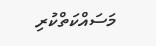މަސައްކަތްކުރި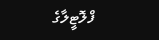ފްލޮޓީލާގެ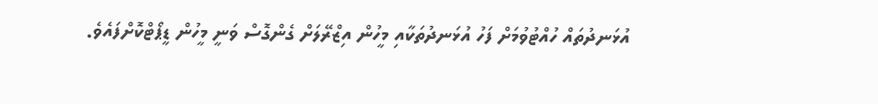އުޅަނދުތައް ހުއްޓުވުމަށް ފަހު އުޅަނދުތަކާއި މީހުން އިޒްރޭލަށް ގެންގޮސް ވަނީ މީހުން ޑީޕޯޓްކޮށްފައެވެ.